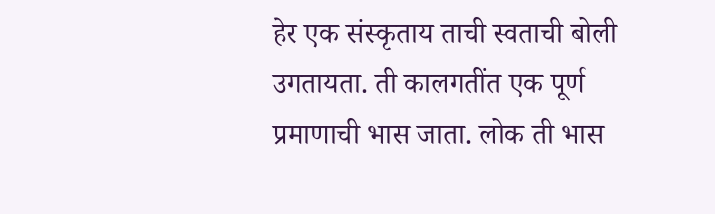हेर एक संस्कृताय ताची स्वताची बोली उगतायता. ती कालगतींत एक पूर्ण प्रमाणाची भास जाता. लोक ती भास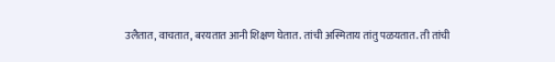उलैतात, वाचतात, बरयतात आनी शिक्षण घेतात. तांची अस्मिताय तांतु पळयतात. ती तांची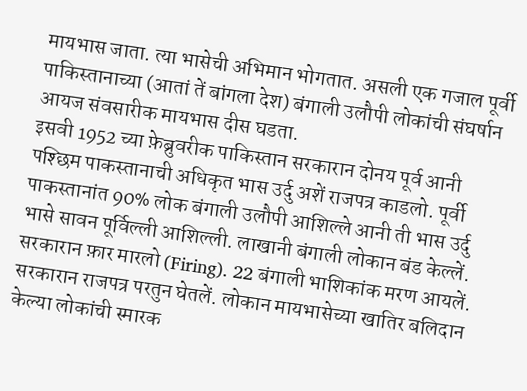मायभास जाता. त्या भासेची अभिमान भोगतात. असली एक गजाल पूर्वी पाकिस्तानाच्या (आतां तें बांगला देश) बंगाली उलौपी लोकांची संघर्षान आयज संवसारीक मायभास दीस घडता.
इसवी 1952 च्या फ़ेब्रुवरीक पाकिस्तान सरकारान दोनय पूर्व आनी पश्छिम पाकस्तानाची अधिकृत भास उर्दु अशें राजपत्र काडलो. पूर्वी पाकस्तानांत 90% लोक बंगाली उलौपी आशिल्ले आनी ती भास उर्दु भासे सावन पूर्विल्ली आशिल्ली. लाखानी बंगाली लोकान बंड केल्लें. सरकारान फ़ार मारलो (Firing). 22 बंगाली भाशिकांक मरण आयलें. सरकारान राजपत्र परतुन घेतलें. लोकान मायभासेच्या खातिर बलिदान केल्या लोकांची स्मारक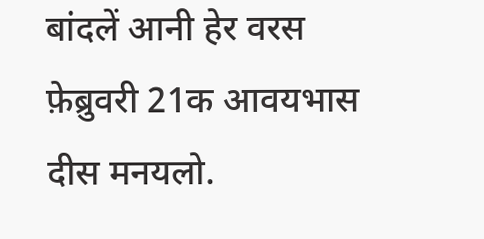बांदलें आनी हेर वरस फ़ेब्रुवरी 21क आवयभास दीस मनयलो.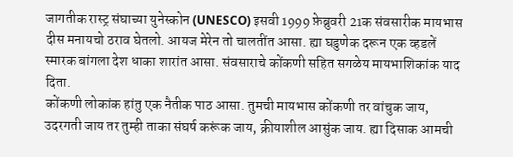जागतीक रास्ट्र संघाच्या युनेस्कोन (UNESCO) इसवी 1999 फ़ेब्रुवरी 21क संवसारीक मायभास दीस मनायचो ठराव घेतलो. आयज मेरेन तो चालतींत आसा. ह्या घडुणेक दरून एक व्हडलें स्मारक बांगला देश धाका शारांत आसा. संवसाराचे कोंकणी सहित सगळेय मायभाशिकांक याद दिता.
कोंकणी लोकांक हांतु एक नैतीक पाठ आसा. तुमची मायभास कोंकणी तर वांचुक जाय, उदरगती जाय तर तुम्ही ताका संघर्ष करूंक जाय, क्रीयाशील आसुंक जाय. ह्या दिसाक आमची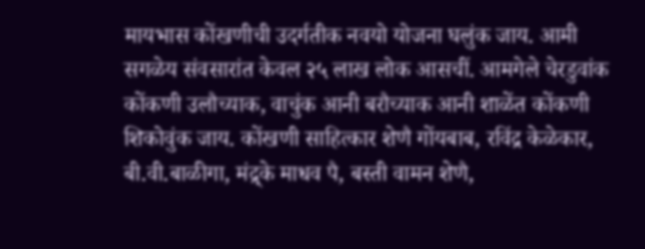मायभास कोंखणीची उदर्गतीक नवयो योजना घलुंक जाय. आमी सगळेय संवसारांत केवल २५ लाख लोक आसचीं. आमगेले चेरडुवांक कोंकणी उलौच्याक, वाचुंक आनी बरौच्याक आनी शाळेंत कोंकणी शिकोवुंक जाय. कोंखणी साहित्कार शेणै गोंयबाब, रविंद्र केळेकार, बी.वी.बाळीगा, मंद्र्के माधव पै, बस्ती वामन शेणै,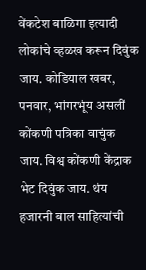वेंकटेश बाळिगा इत्यादी लोकांचे व्हळख करून दिवुंक जाय. कोडियाल खबर, पनवार, भांगरभूंय असलीं कोंकणी पत्रिका वाचुंक जाय. विश्व कोंकणी केंद्राक भेट दिवुंक जाय. थंय हजारनी बाल साहित्यांची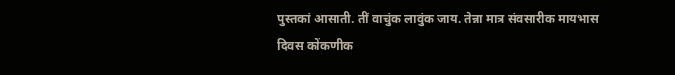पुस्तकां आसाती. तीं वाचुंक लावुंक जाय. तेन्ना मात्र संवसारीक मायभास दिवस कोंकणीक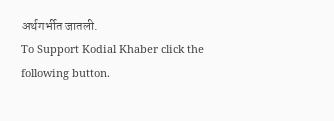अर्थगर्भीत जातली.
To Support Kodial Khaber click the following button.